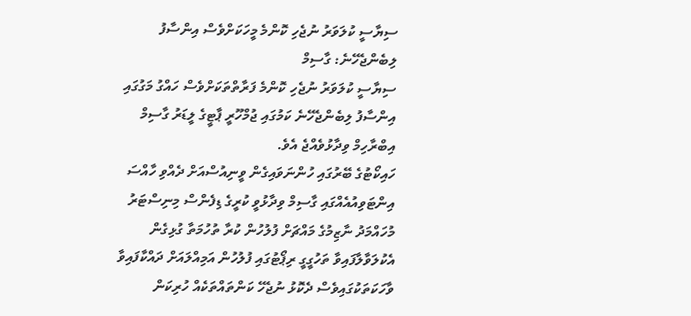ސިޔާސީ ކުލަވަރު ނުޖެހި ކޮންމެ މީހަކަށްވެސް އިންސާފު ލިބެންޖެހޭނެ: ގާސިމް
ސިޔާސީ ކުލަވަރު ނުޖެހި ކޮންމެ ފަރާތްތަކަށްވެސް ހައްގު މަގުގައި އިންސާފު ލިބެންޖެހޭނެ ކަމުގައި ޖުމްހޫރީ ޕާޓީގެ ލީޑަރު ގާސިމް އިބްރާހިމް ވިދާޅުވެއްޖެ އެވެ.
ހައިކޯޓުގެ ބޭރުގައި ހުންނަވައިގެން ވީނިއުސްއަށް ދެއްވި ހާއްސަ އިންޓަވިއުއެއްގައި ގާސިމް ވިދާޅުވީ ކުރީގެ ޑިފެންސް މިނިސްޓަރު މުހައްމަދު ނާޒިމުގެ މައްޗަށް ފުލުހުން ކުރާ ތުހުމަތާ ގުޅިގެން އެކުލަވާލާފައިވާ ތަހުގީގީ ރިޕޯޓުގައި ފުލުހުން އަމިއްލައަށް ދައްކާފައިވާ ވާހަކަތަކުގައިވެސް ދެކޮޅު ނުޖެހޭ ކަންތައްތަކެއް ހުރިކަން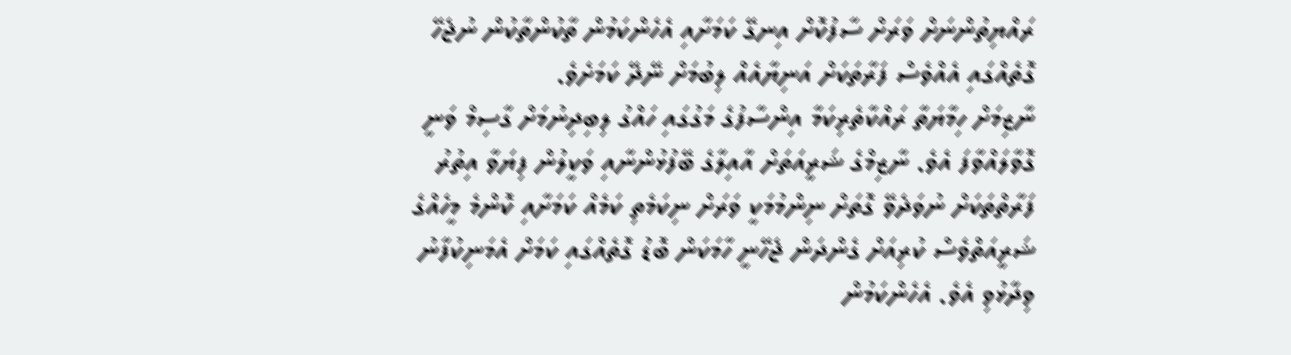ރައްޔިތުންނަށް ވަރަށް ސާފުކޮށް އިނގޭ ކަމަށާއި އެހެންކަމުން ތާކުންތާކުން ނުޖެހޭ ގޮތެއްގައި އެއްވެސް ފަރާތަކަށް އަނިޔާއެއް ލިބުމަށް ނޭދޭ ކަމަށެވެ.
ނާޒިމަށް ހިމާޔަތާ ރައްކާތެރިކަމާ އިންސާފުގެ މަގުގައި ހައްގު ލިބިދިނުމަށް ގާސިމް ވަނީ ގޮވާލައްވާފަ އެވެ. ނާޒިމްގެ ޝަރީއަތަށް އާއިލާގެ ބޭފުޅުންނާއި ވަކީލުން ފިޔަވާ އިތުރު ފަރާތްތަކަށް ނުވަދެވޭ ގޮތަށް ނިންމުމަކީ ވަރަށް ނިކަމެތި ކަމެއް ކަމަށާއި ކޮންމެ މީހެއްގެ ޝަރީއަތްވެސް ކުރިއަށް ގެންދަން ޖެހޭނީ ހާމަކަން ބޮޑު ގޮތެއްގައި ކަމަށް އެމަނިކުފާނު ވިދާޅުވި އެވެ. އެހެންކަމުން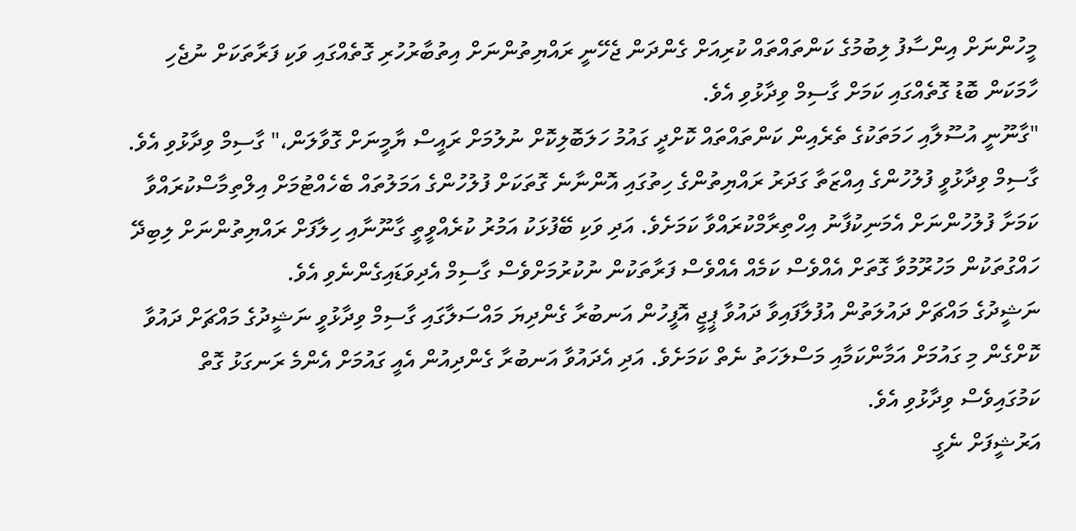މީހުންނަށް އިންސާފު ލިބުމުގެ ކަންތައްތައް ކުރިއަށް ގެންދަން ޖެހޭނީ ރައްޔިތުންނަށް އިތުބާރުހުރި ގޮތެއްގައި ވަކި ފަރާތަކަށް ނުޖެހި ހާމަކަން ބޮޑު ގޮތެއްގައި ކަމަށް ގާސިމް ވިދާޅުވި އެވެ.
"ގާނޫނީ އުސޫލާއި ހަމަތަކުގެ ތެރެއިން ކަންތައްތައް ކޮށްދީ ގައުމު ހަލަބޮލިކޮށް ނުލުމަށް ރައީސް ޔާމީނަށް ގޮވާލަން،" ގާސިމް ވިދާޅުވި އެވެ.
ގާސިމް ވިދާޅުވީ ފުލުހުންގެ އިއްޒަތާ ގަދަރު ރައްޔިތުންގެ ހިތުގައި އޮންނާނެ ގޮތަކަށް ފުލުހުންގެ އަމަލުތައް ބެހެއްޓުމަށް އިލްތިމާސްކުރައްވާ ކަމަށާ ފުލުހުންނަށް އެމަނިކުފާނު އިހްތިރާމްކުރައްވާ ކަމަށެވެ. އަދި ވަކި ބޭފުޅަކު އަމުރު ކުރެއްވީތީ ގާނޫނާއި ހިލާފަށް ރައްޔިތުންނަށް ލިބިދޭ ހައްގުތަކުން މަހުރޫމުވާ ގޮތަށް އެއްވެސް ކަމެއް އެއްވެސް ފަރާތަކުން ނުކުރުމަށްވެސް ގާސިމް އެދިވަޑައިގެންނެވި އެވެ.
ނަޝީދުގެ މައްޗަށް ދައުލަތުން އުފުލާފައިވާ ދައުވާ ޕީޖީ އޮފީހުން އަނބުރާ ގެންދިޔަ މައްސަލާގައި ގާސިމް ވިދާޅުވީ ނަޝީދުގެ މައްޗަށް ދައުވާ ކޮށްގެން މި ގައުމަށް އަމާންކަމާއި މަސްލަހަތު ނެތް ކަމަށެވެ. އަދި އެދައުވާ އަނބުރާ ގެންދިއުން އެއީ ގައުމަށް އެންމެ ރަނގަޅު ގޮތް ކަމުގައިވެސް ވިދާޅުވި އެވެ.
އަރުޝީފަށް ނެގީ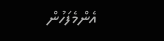އެންމެފަހުން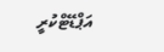އަޕްޑޭޓްކުރީ